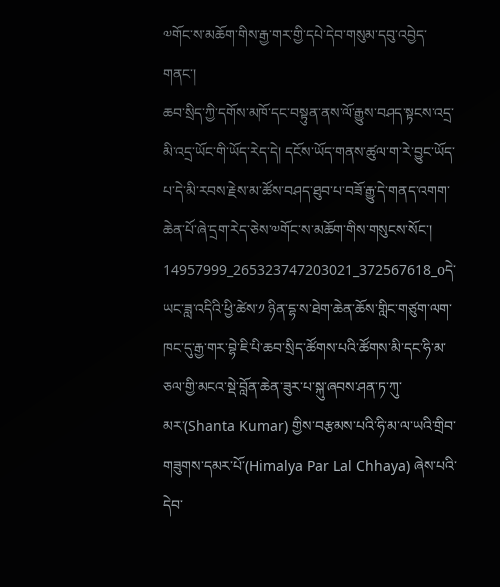༧གོང་ས་མཆོག་གིས་རྒྱ་གར་གྱི་དཔེ་དེབ་གསུམ་དབུ་འབྱེད་གནང་།
ཆབ་སྲིད་ཀྱི་དགོས་མཁོ་དང་བསྟུན་ནས་ལོ་རྒྱུས་བཤད་སྟངས་འདྲ་མི་འདྲ་ཡོང་གི་ཡོད་རེད་དེ། དངོས་ཡོད་གནས་ཚུལ་ག་རེ་བྱུང་ཡོད་པ་དེ་མི་རབས་རྗེས་མ་ཚོས་བཤད་ཐུབ་པ་བཟོ་རྒྱུ་དེ་གནད་འགག་ཆེན་པོ་ཞེ་དྲག་རེད་ཅེས་༧གོང་ས་མཆོག་གིས་གསུངས་སོང་།
14957999_265323747203021_372567618_oདེ་ཡང་ཟླ་འདིའི་ཕྱི་ཚེས་༡ ཉིན་དྷ་ས་ཐེག་ཆེན་ཆོས་གླིང་གཙུག་ལག་ཁང་དུ་རྒྱ་གར་བྷེ་ཇི་པི་ཆབ་སྲིད་ཚོགས་པའི་ཚོགས་མི་དང་ཧི་མ་ཅལ་གྱི་མངའ་སྡེ་བློན་ཆེན་ཟུར་པ་སྐུ་ཞབས་ཤན་ཏ་ཀུ་མར་(Shanta Kumar) གྱིས་བརྩམས་པའི་ཧི་མ་ལ་ཡའི་གྲིབ་གཟུགས་དམར་པོ་(Himalya Par Lal Chhaya) ཞེས་པའི་དེབ་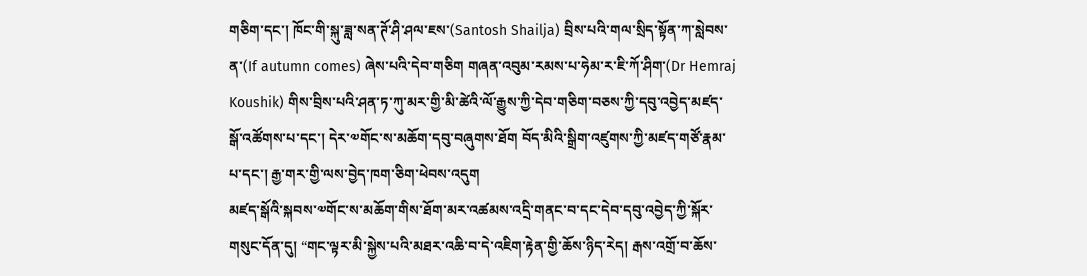གཅིག་དང་། ཁོང་གི་སྐུ་ཟླ་སན་ཊོ་ཤི་ཤལ་ཇས་(Santosh Shailja) བྲིས་པའི་གལ་སྲིད་སྟོན་ཀ་སླེབས་ན་(If autumn comes) ཞེས་པའི་དེབ་གཅིག གཞན་འབུམ་རམས་པ་ཧེམ་ར་ཇི་ཀོ་ཤིག་(Dr Hemraj Koushik) གིས་བྲིས་པའི་ཤན་ཏ་ཀུ་མར་གྱི་མི་ཚེའི་ལོ་རྒྱུས་ཀྱི་དེབ་གཅིག་བཅས་ཀྱི་དབུ་འབྱེད་མཛད་སྒོ་འཚོགས་པ་དང་། དེར་༧གོང་ས་མཆོག་དབུ་བཞུགས་ཐོག བོད་མིའི་སྒྲིག་འཛུགས་ཀྱི་མཛད་གཙོ་རྣམ་པ་དང་། རྒྱ་གར་གྱི་ལས་བྱེད་ཁག་ཅིག་ཕེབས་འདུག
མཛད་སྒོའི་སྐབས་༧གོང་ས་མཆོག་གིས་ཐོག་མར་འཚམས་འདྲི་གནང་བ་དང་དེབ་དབུ་འབྱེད་ཀྱི་སྐོར་གསུང་དོན་དུ། “གང་ལྟར་མི་སྐྱེས་པའི་མཐར་འཆི་བ་དེ་འཇིག་རྟེན་གྱི་ཆོས་ཉིད་རེད། རྒས་འགྲོ་བ་ཆོས་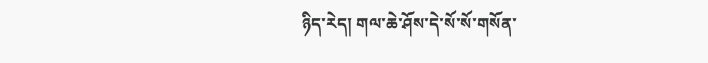ཉིད་རེད། གལ་ཆེ་ཤོས་དེ་སོ་སོ་གསོན་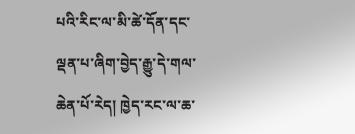པའི་རིང་ལ་མི་ཚེ་དོན་དང་ལྡན་པ་ཞིག་བྱེད་རྒྱུ་དེ་གལ་ཆེན་པོ་རེད། ཁྱེད་རང་ལ་ཆ་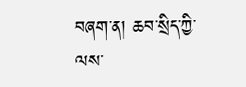བཞག་ན། ཆབ་སྲིད་ཀྱི་ལས་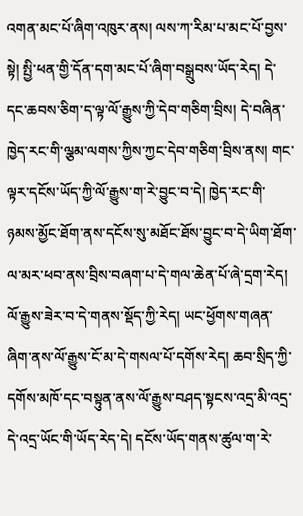འགན་མང་པོ་ཞིག་འཁུར་ནས། ལས་ཀ་རིམ་པ་མང་པོ་བྱས་སྟེ། སྤྱི་ཕན་གྱི་དོན་དག་མང་པོ་ཞིག་བསྒྲུབས་ཡོད་རེད། དེ་དང་ཆབས་ཅིག་ད་ལྟ་ལོ་རྒྱུས་ཀྱི་དེབ་གཅིག་བྲིས། དེ་བཞིན་ཁྱེད་རང་གི་ལྕམ་ལགས་ཀྱིས་ཀྱང་དེབ་གཅིག་བྲིས་ནས། གང་ལྟར་དངོས་ཡོད་ཀྱི་ལོ་རྒྱུས་ག་རེ་བྱུང་བ་དེ། ཁྱེད་རང་གི་ཉམས་མྱོང་ཐོག་ནས་དངོས་སུ་མཐོང་ཐོས་བྱུང་བ་དེ་ཡིག་ཐོག་ལ་མར་ཕབ་ནས་བྲིས་བཞག་པ་དེ་གལ་ཆེན་པོ་ཞེ་དྲག་རེད། ལོ་རྒྱུས་ཟེར་བ་དེ་གནས་སྡོད་ཀྱི་རེད། ཡང་ཕྱོགས་གཞན་ཞིག་ནས་ལོ་རྒྱུས་ངོ་མ་དེ་གསལ་པོ་དགོས་རེད། ཆབ་སྲིད་ཀྱི་དགོས་མཁོ་དང་བསྟུན་ནས་ལོ་རྒྱུས་བཤད་སྟངས་འདྲ་མི་འདྲ་དེ་འདྲ་ཡོང་གི་ཡོད་རེད་དེ། དངོས་ཡོད་གནས་ཚུལ་ག་རེ་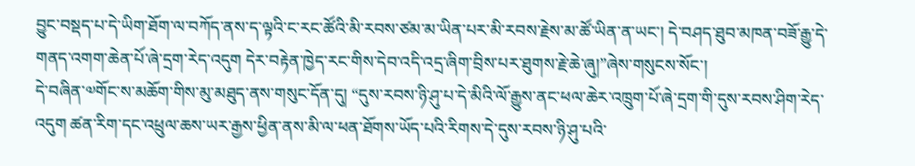བྱུང་བསྡད་པ་དེ་ཡིག་ཐོག་ལ་བཀོད་ནས་ད་ལྟའི་ང་རང་ཚོའི་མི་རབས་ཙམ་མ་ཡིན་པར་མི་རབས་རྗེས་མ་ཚོ་ཡིན་ན་ཡང་། དེ་བཤད་ཐུབ་མཁན་བཟོ་རྒྱུ་དེ་གནད་འགག་ཆེན་པོ་ཞེ་དྲག་རེད་འདུག དེར་བརྟེན་ཁྱེད་རང་གིས་དེབ་འདི་འདྲ་ཞིག་བྲིས་པར་ཐུགས་རྗེ་ཆེ་ཞུ།”ཞེས་གསུངས་སོང་།
དེ་བཞིན་༧གོང་ས་མཆོག་གིས་མུ་མཐུད་ནས་གསུང་དོན་དུ། “དུས་རབས་ཉི་ཤུ་པ་དེ་མིའི་ལོ་རྒྱུས་ནང་ཕལ་ཆེར་འཁྲུག་པོ་ཞེ་དྲག་གི་དུས་རབས་ཤིག་རེད་འདུག ཚན་རིག་དང་འཕྲུལ་ཆས་ཡར་རྒྱས་ཕྱིན་ནས་མི་ལ་ཕན་ཐོགས་ཡོད་པའི་རིགས་དེ་དུས་རབས་ཉི་ཤུ་པའི་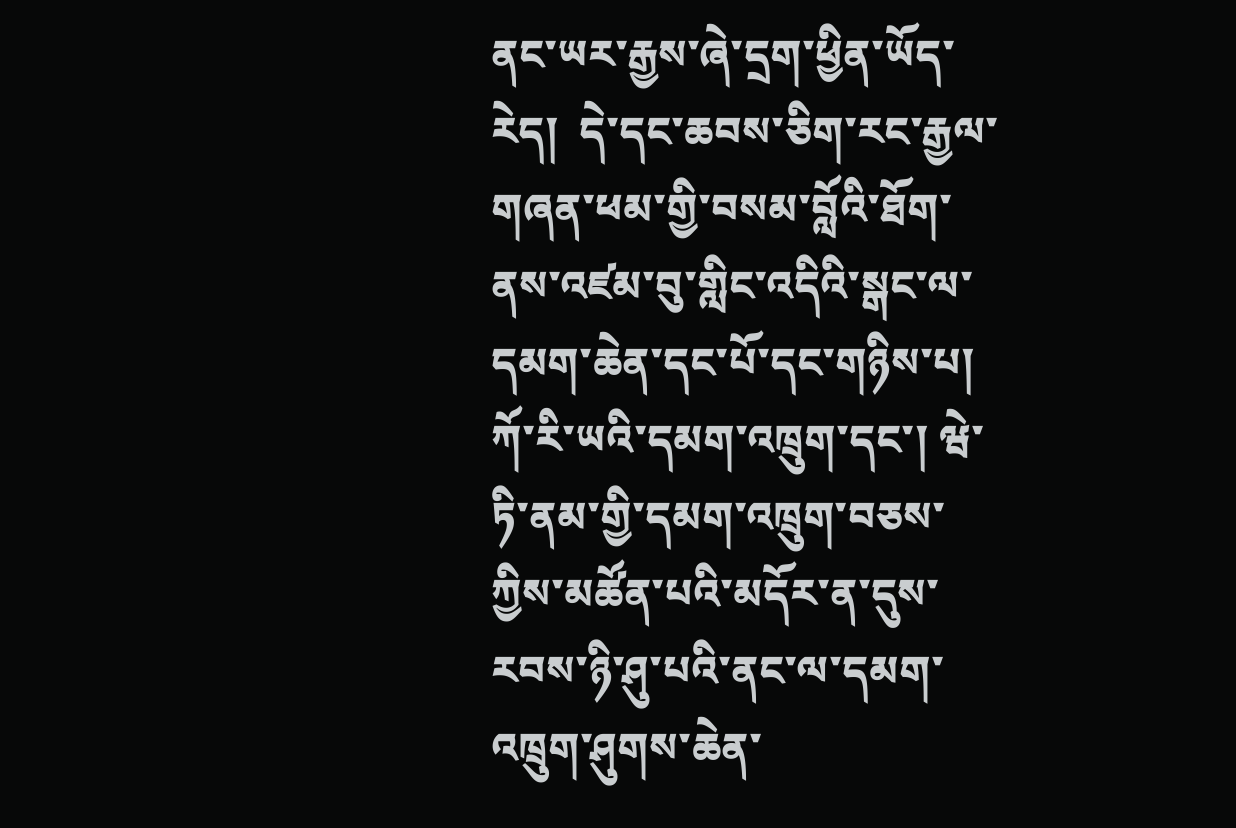ནང་ཡར་རྒྱས་ཞེ་དྲག་ཕྱིན་ཡོད་རེད།  དེ་དང་ཆབས་ཅིག་རང་རྒྱལ་གཞན་ཕམ་གྱི་བསམ་བློའི་ཐོག་ནས་འཛམ་བུ་གླིང་འདིའི་སྒང་ལ་དམག་ཆེན་དང་པོ་དང་གཉིས་པ། ཀོ་རི་ཡའི་དམག་འཁྲུག་དང་། ཝེ་ཏི་ནམ་གྱི་དམག་འཁྲུག་བཅས་ཀྱིས་མཚོན་པའི་མདོར་ན་དུས་རབས་ཉི་ཤུ་པའི་ནང་ལ་དམག་འཁྲུག་ཤུགས་ཆེན་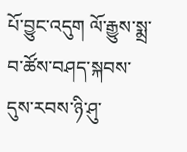པོ་བྱུང་འདུག ལོ་རྒྱུས་སྨྲ་བ་ཚོས་བཤད་སྐབས་དུས་རབས་ཉི་ཤུ་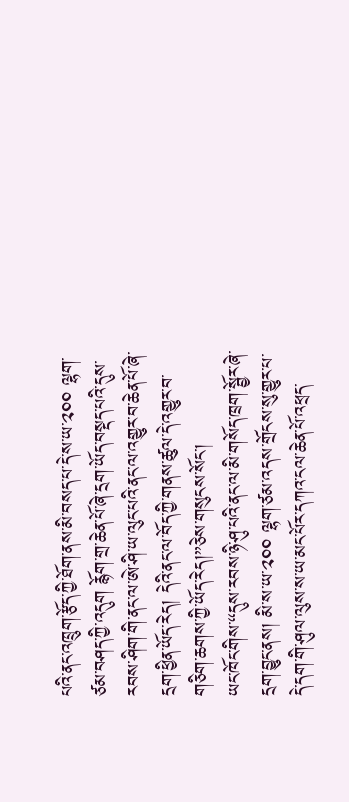པའི་ནང་འཁྲུག་རྩོད་ཀྱི་ཐོག་ནས་མི་བསད་པ་དེ་ས་ཡ་༢༠༠ ལྷག་ཙམ་བཤད་ཀྱི་འདུག རྙོག་གྲ་ཆེན་པོ་ཞེ་དྲག་ཡོད་བསྡད་པའི་དུས་རབས་ཤིག་གི་ནང་ལ་ཨེ་ཤི་ཡ་ལུང་པའི་ནང་ལ་འགྱུར་བ་ཆེན་པོ་ཞེ་དྲག་ཕྱིན་ཡོད་རེད། དེའི་ནང་ལ་བོད་ཀྱི་གནས་ཚུལ་དེ་འགྱུར་བ་གཅིག་ཆགས་ཀྱི་ཡོད་རེད།”ཅེས་གསུངས་སོང་།
ཡང་ཁོང་གིས་“དུས་རབས་ཉི་ཤུ་པའི་ནང་ལ་མི་གསོད་ཁྲག་སྦྱོར་ཞེ་དྲག་བྱུང་ནས། མི་ས་ཡ་༢༠༠ ལྷག་ཙམ་འདས་གྲོངས་སུ་གྱུར་པ་དེ་དག་གི་ཤུལ་ལུས་ས་ཡ་མང་པོར་དཀའ་ངལ་ཆེན་པོ་འཕྲད་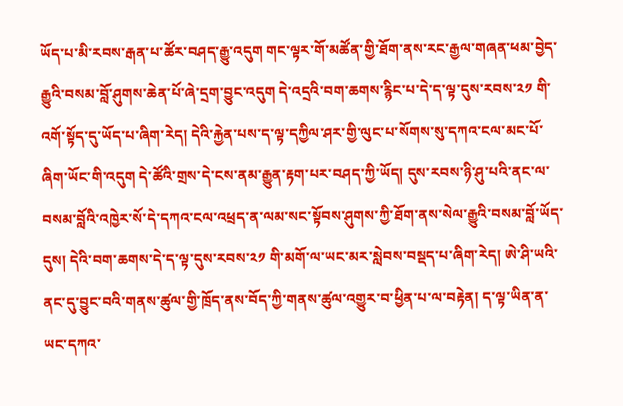ཡོད་པ་མི་རབས་རྒན་པ་ཚོར་བཤད་རྒྱུ་འདུག གང་ལྟར་གོ་མཚོན་གྱི་ཐོག་ནས་རང་རྒྱལ་གཞན་ཕམ་བྱེད་རྒྱུའི་བསམ་བློ་ཤུགས་ཆེན་པོ་ཞེ་དྲག་བྱུང་འདུག དེ་འདྲའི་བག་ཆགས་རྙིང་པ་དེ་ད་ལྟ་དུས་རབས་༢༡ གི་འགོ་སྟོད་དུ་ཡོད་པ་ཞིག་རེད། དེའི་རྐྱེན་པས་ད་ལྟ་དཀྱིལ་ཤར་གྱི་ལུང་པ་སོགས་སུ་དཀའ་ངལ་མང་པོ་ཞིག་ཡོང་གི་འདུག དེ་ཚོའི་གྲས་དེ་ངས་ནམ་རྒྱུན་རྟག་པར་བཤད་ཀྱི་ཡོད། དུས་རབས་ཉི་ཤུ་པའི་ནང་ལ་བསམ་བློའི་འཁྱེར་སོ་དེ་དཀའ་ངལ་འཕྲད་ན་ལམ་སང་སྟོབས་ཤུགས་ཀྱི་ཐོག་ནས་སེལ་རྒྱུའི་བསམ་བློ་ཡོད་དུས། དེའི་བག་ཆགས་དེ་ད་ལྟ་དུས་རབས་༢༡ གི་མགོ་ལ་ཡང་མར་སླེབས་བསྡད་པ་ཞིག་རེད། ཨེ་ཤི་ཡའི་ནང་དུ་བྱུང་བའི་གནས་ཚུལ་གྱི་ཁྲོད་ནས་བོད་ཀྱི་གནས་ཚུལ་འགྱུར་བ་ཕྱིན་པ་ལ་བརྟེན། ད་ལྟ་ཡིན་ན་ཡང་དཀའ་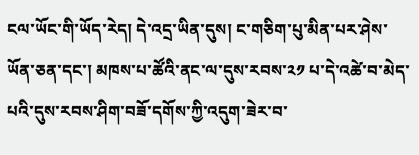ངལ་ཡོང་གི་ཡོད་རེད། དེ་འདྲ་ཡིན་དུས། ང་གཅིག་པུ་མིན་པར་ཤེས་ཡོན་ཅན་དང་། མཁས་པ་ཚོའི་ནང་ལ་དུས་རབས་༢༡ པ་དེ་འཚེ་བ་མེད་པའི་དུས་རབས་ཤིག་བཟོ་དགོས་ཀྱི་འདུག་ཟེར་བ་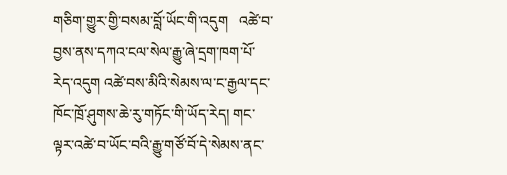གཅིག་གྱུར་གྱི་བསམ་བློ་ཡོང་གི་འདུག   འཚེ་བ་བྱས་ནས་དཀའ་ངལ་སེལ་རྒྱུ་ཞེ་དྲག་ཁག་པོ་རེད་འདུག འཚེ་བས་མིའི་སེམས་ལ་ང་རྒྱལ་དང་ཁོང་ཁྲོ་ཤུགས་ཆེ་རུ་གཏོང་གི་ཡོད་རེད། གང་ལྟར་འཚེ་བ་ཡོང་བའི་རྒྱུ་གཙོ་བོ་དེ་སེམས་ནང་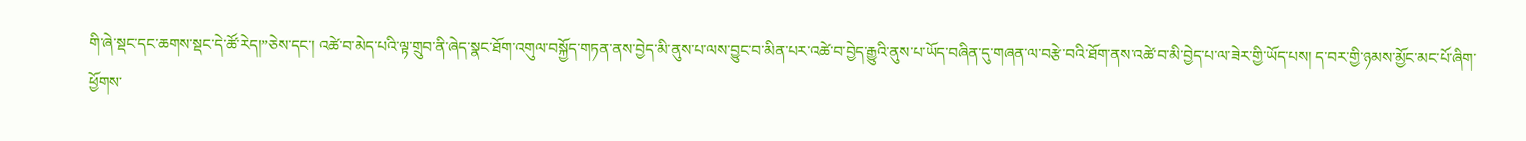གི་ཞེ་སྡང་དང་ཆགས་སྡང་དེ་ཚོ་རེད།”ཅེས་དང་། འཚེ་བ་མེད་པའི་ལྟ་གྲུབ་ནི་ཞེད་སྣང་ཐོག་འགུལ་བསྐྱོད་གཏན་ནས་བྱེད་མི་ནུས་པ་ལས་བྱུང་བ་མིན་པར་འཚེ་བ་བྱེད་རྒྱུའི་ནུས་པ་ཡོད་བཞིན་དུ་གཞན་ལ་བརྩེ་བའི་ཐོག་ནས་འཚེ་བ་མི་བྱེད་པ་ལ་ཟེར་གྱི་ཡོད་པས། ད་བར་གྱི་ཉམས་མྱོང་མང་པོ་ཞིག་ཕྱོགས་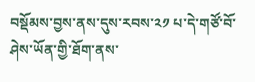བསྡོམས་བྱས་ནས་དུས་རབས་༢༡ པ་དེ་གཙོ་བོ་ཤེས་ཡོན་གྱི་ཐོག་ནས་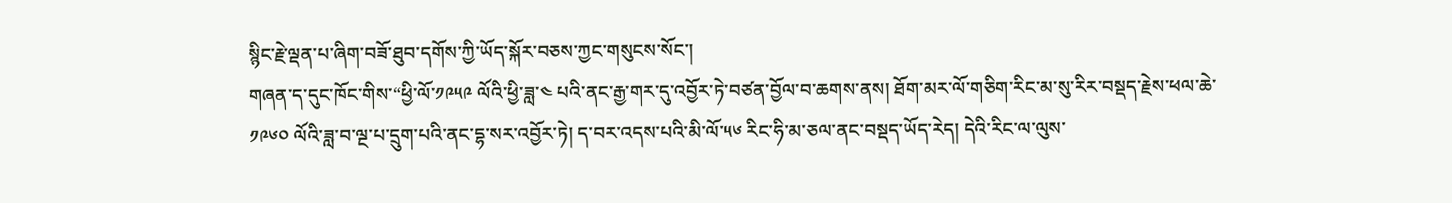སྙིང་རྗེ་ལྡན་པ་ཞིག་བཟོ་ཐུབ་དགོས་ཀྱི་ཡོད་སྐོར་བཅས་ཀྱང་གསུངས་སོང་།
གཞན་ད་དུང་ཁོང་གིས་“ཕྱི་ལོ་༡༩༥༩ ལོའི་ཕྱི་ཟླ་༤ པའི་ནང་རྒྱ་གར་དུ་འབྱོར་ཏེ་བཙན་བྱོལ་བ་ཆགས་ནས། ཐོག་མར་ལོ་གཅིག་རིང་མ་སུ་རིར་བསྡད་རྗེས་ཕལ་ཆེ་༡༩༦༠ ལོའི་ཟླ་བ་ལྔ་པ་དྲུག་པའི་ནང་དྷ་སར་འབྱོར་ཏེ། ད་བར་འདས་པའི་མི་ལོ་༥༦ རིང་ཧི་མ་ཅལ་ནང་བསྡད་ཡོད་རེད། དེའི་རིང་ལ་ལུས་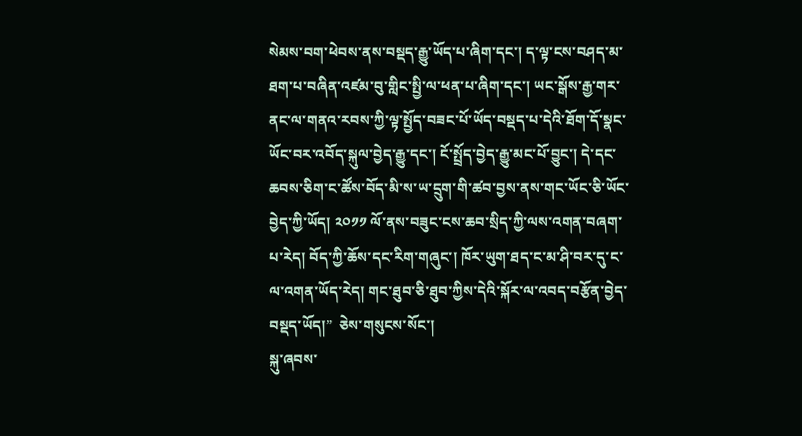སེམས་བག་ཕེབས་ནས་བསྡད་རྒྱུ་ཡོད་པ་ཞིག་དང་། ད་ལྟ་ངས་བཤད་མ་ཐག་པ་བཞིན་འཛམ་བུ་གླིང་སྤྱི་ལ་ཕན་པ་ཞིག་དང་། ཡང་སྒོས་རྒྱ་གར་ནང་ལ་གནའ་རབས་ཀྱི་ལྟ་སྤྱོད་བཟང་པོ་ཡོད་བསྡད་པ་དེའི་ཐོག་དོ་སྣང་ཡོང་བར་འབོད་སྐུལ་བྱེད་རྒྱུ་དང་། ངོ་སྤྲོད་བྱེད་རྒྱུ་མང་པོ་བྱུང་། དེ་དང་ཆབས་ཅིག་ང་ཚོས་བོད་མི་ས་ཡ་དྲུག་གི་ཚབ་བྱས་ནས་གང་ཡོང་ཅི་ཡོང་བྱེད་ཀྱི་ཡོད། ༢༠༡༡ ལོ་ནས་བཟུང་ངས་ཆབ་སྲིད་ཀྱི་ལས་འགན་བཞག་པ་རེད། བོད་ཀྱི་ཆོས་དང་རིག་གཞུང་། ཁོར་ཡུག་ཐད་ང་མ་ཤི་བར་དུ་ང་ལ་འགན་ཡོད་རེད། གང་ཐུབ་ཅི་ཐུབ་ཀྱིས་དེའི་སྐོར་ལ་འབད་བརྩོན་བྱེད་བསྡད་ཡོད།”  ཅེས་གསུངས་སོང་།
སྐུ་ཞབས་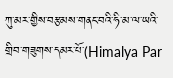ཀུ་མར་གྱིས་བརྩམས་གནང་བའི་ཧི་མ་ལ་ཡའི་གྲིབ་གཟུགས་དམར་པོ་(Himalya Par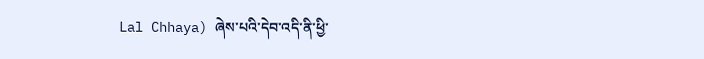Lal Chhaya) ཞེས་པའི་དེབ་འདི་ནི་ཕྱི་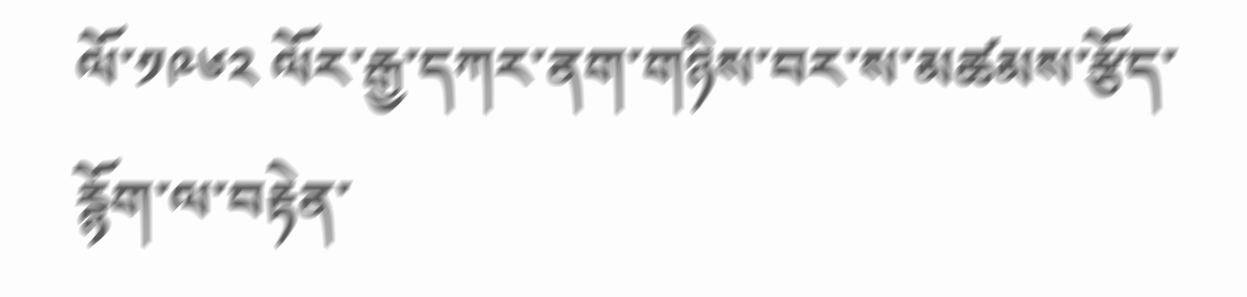ལོ་༡༩༦༢ ལོར་རྒྱ་དཀར་ནག་གཉིས་བར་ས་མཚམས་རྩོད་རྙོག་ལ་བརྟེན་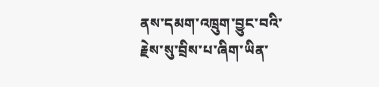ནས་དམག་འཁྲུག་བྱུང་བའི་རྗེས་སུ་བྲིས་པ་ཞིག་ཡིན་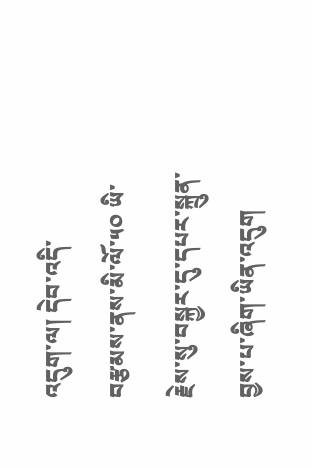འདུག་ལ། དེབ་འདི་བརྩམས་ནས་མི་ལོ་༥༠ ཡི་རྗེས་སུ་བསྐྱར་དུ་དཔར་སྐྲུན་བྱས་པ་ཞིག་ཡིན་འདུག